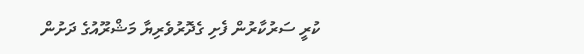ކުރީ ސަރުކާރުން ފެށި ގެދޮރުވެރިޔާ މަޝްރޫއުގެ ދަށުން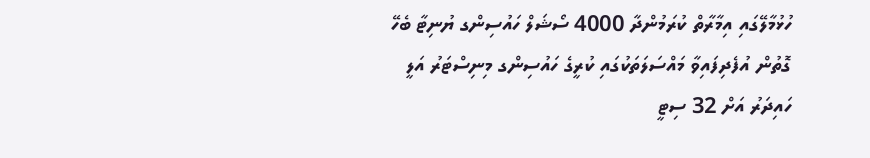ހުޅުމާލޭގައި އިމާރާތް ކުރަމުންދާ 4000 ސޯޝަލް ހައުސިންގ ޔުނިޓާ ބެހޭ ގޮތުން އުފެދިފައިވާ މައްސަލަތަކުގައި ކުރީގެ ހައުސިންގ މިނިސްޓަރު އަލީ ހައިދަރު އަށް 32 ސިޓީ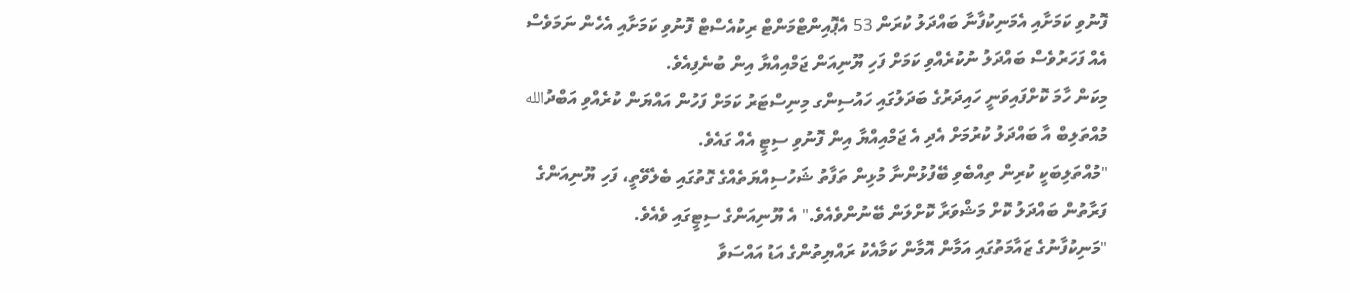ފޮނުވި ކަމަށާއި އެމަނިކުފާނާ ބައްދަލު ކުރަން 53 އެޕޮއިންޓްމަންޓް ރިކުއެސްޓް ފޮނުވި ކަމަށާއި އެހެން ނަމަވެސް އެއް ފަހަރުވެސް ބައްދަލު ނުކުރެއްވި ކަމަށް ފަހި ޔޫނިއަން ޖަމްއިއްޔާ އިން ބުނެފިއެވެ.
މިކަން ހާމަ ކޮށްފައިވަނީ ހައިދަރުގެ ބަދަލުގައި ހައުސިންގ މިނިސްޓަރު ކަމަށް ފަހުން އައްޔަން ކުރެއްވި އަބްދުالله މުއްތަލިބް އާ ބައްދަލު ކުރުމަށް އެދި އެ ޖަމްއިއްޔާ އިން ފޮނުވި ސިޓީ އެއް ގައެވެ.
"މުއްތަލިބަކީ ކުރިން ތިއްބެވި ބޭފުޅުންނާ މުޅިން ތަފާތު ޝަހުސިއްޔަތެއްގެ ގޮތުގައި ބެލެވޭތީ، ފަހި ޔޫނިއަންގެ ފަރާތުން ބައްދަލު ކޮށް މަޝްވަރާ ކޮށްލަން ބޭނުންވެއެވެ." އެ ޔޫނިއަންގެ ސިޓީގައި ވެއެވެ.
"މަނިކުފާނުގެ ޒައާމަތުގައި އަމާން އޮމާން ކަމާއެކު ރައްޔިތުންގެ އަޑު އައްސަވާ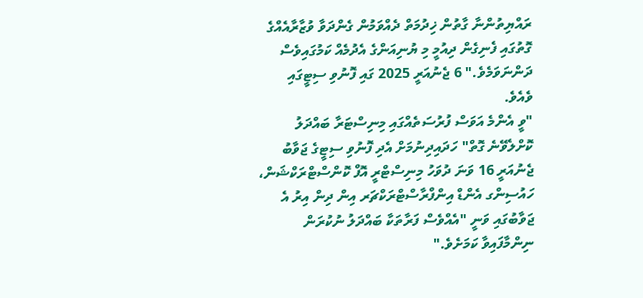ރައްޔިތުންނާ ގާތުން ޚިދުމަތް ދެއްވަމުން ގެންދަވާ ވުޒާރާއެއްގެ ގޮތުގައި ފެނިގެން ދިއުމީ މި ޔުނިއަންގެ އެދުމެއް ކަމުގައިވެސް ދަންނަވަމެވެ." 6 ޖެނުއަރީ 2025 ގައި ފޮނުވި ސިޓީގައި ވެއެވެ.
"ވީ އެންމެ އަވަސް ފުރުސަތެއްގައި މިނިސްޓަރާ ބައްދަލު ކޮށްލެވޭނެ ގޮތް" ހަދައިދިނުމަށް އެދި ފޮނުވި ސިޓީގެ ޖަވާބު ޖެނުއަރީ 16 ވަނަ ދުވަހު މިނިސްޓްރީ އޮފް ކޮންސްޓްރަކްޝަން، ހައުސިންގ އެންޑް އިންފްރާސްޓްރަކްޗަރ އިން ދިން އިރު އެ ޖަވާބުގައި ވަނީ "އެއްވެސް ފަރާތަކާ ބައްދަލު ނުކުރަން ނިންމާފައިވާ ކަމަށެވެ."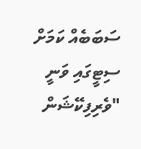ސަބަބެއް ކަމަށް ސިޓީގައި ވަނީ "ވެރިފިކޭޝަން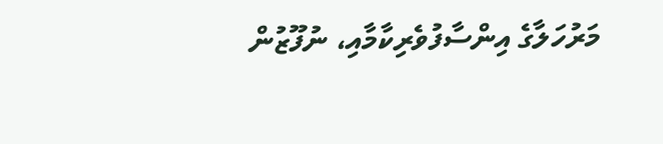މަރުހަލާގެ އިންސާފުވެރިކާމާއި، ނުފޫޒުން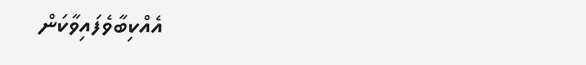އެއްކިބާވެފައިވާކަން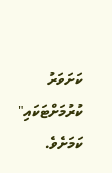ކަށަވަރު ކުރުމަށްޓަކައި" ކަމަށެވެ.